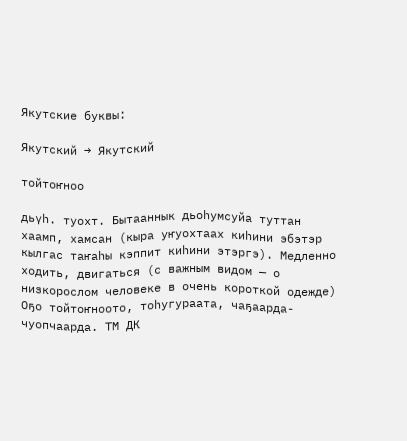Якутские буквы:

Якутский → Якутский

тойтоҥноо

дьүһ. туохт. Бытааннык дьоһумсуйа туттан хаамп, хамсан (кыра уҥуохтаах киһини эбэтэр кылгас таҥаһы кэппит киһини этэргэ). Медленно ходить, двигаться (с важным видом — о низкорослом человеке в очень короткой одежде)
Оҕо тойтоҥноото, тоһугураата, чаҕаарда-чуопчаарда. ТМ ДК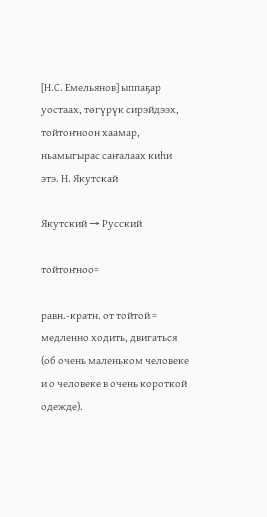[Н.С. Емельянов] ыппаҕар уостаах, төгүрүк сирэйдээх, тойтоҥноон хаамар, ньамыгырас саҥалаах киһи этэ. Н. Якутскай

Якутский → Русский

тойтоҥноо=

равн.-кратн. от тойтой = медленно ходить, двигаться (об очень маленьком человеке и о человеке в очень короткой одежде).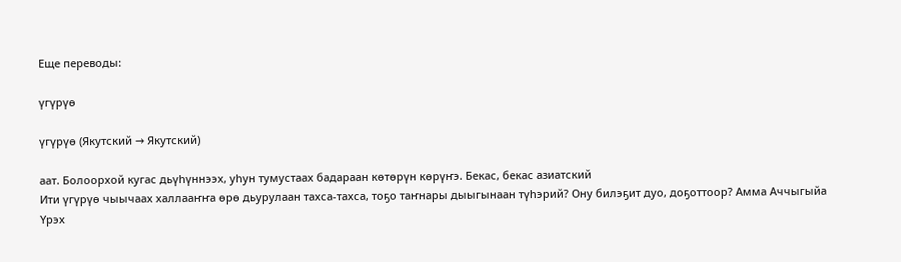Еще переводы:

үгүрүө

үгүрүө (Якутский → Якутский)

аат. Болоорхой кугас дьүһүннээх, уһун тумустаах бадараан көтөрүн көрүҥэ. Бекас, бекас азиатский
Ити үгүрүө чыычаах халлааҥҥа өрө дьурулаан тахса-тахса, тоҕо таҥнары дыыгынаан түһэрий? Ону билэҕит дуо, доҕоттоор? Амма Аччыгыйа
Үрэх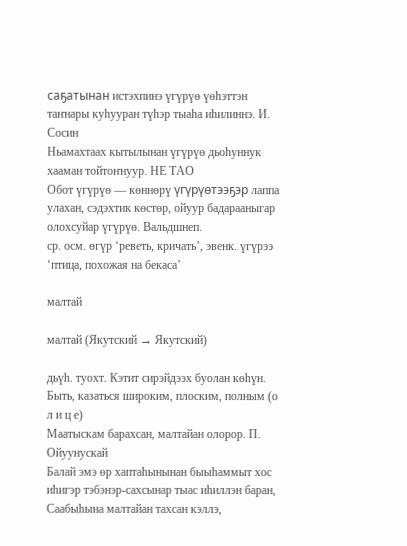саҕатынан истэхпинэ үгүрүө үөһэттэн таҥнары куһууран түһэр тыаһа иһилиннэ. И. Сосин
Ньамахтаах кытылынан үгүрүө дьоһуннук хааман тойтоҥнуур. НЕ ТАО
Обот үгүрүө — көннөрү үгүрүөтээҕэр лаппа улахан, сэдэхтик көстөр, ойуур бадарааныгар олохсуйар үгүрүө. Вальдшнеп.
ср. осм. өгүр ‘реветь, кричать’, эвенк. үгүрээ ‘птица, похожая на бекаса’

малтай

малтай (Якутский → Якутский)

дьүһ. туохт. Кэтит сирэйдээх буолан көһүн. Быть, казаться широким, плоским, полным (о л и ц е)
Маатыскам барахсан, малтайан олорор. П. Ойуунускай
Балай эмэ өр хаптаһынынан быыһаммыт хос иһигэр тэбэнэр-сахсынар тыас иһиллэн баран, Саабыһына малтайан тахсан кэллэ,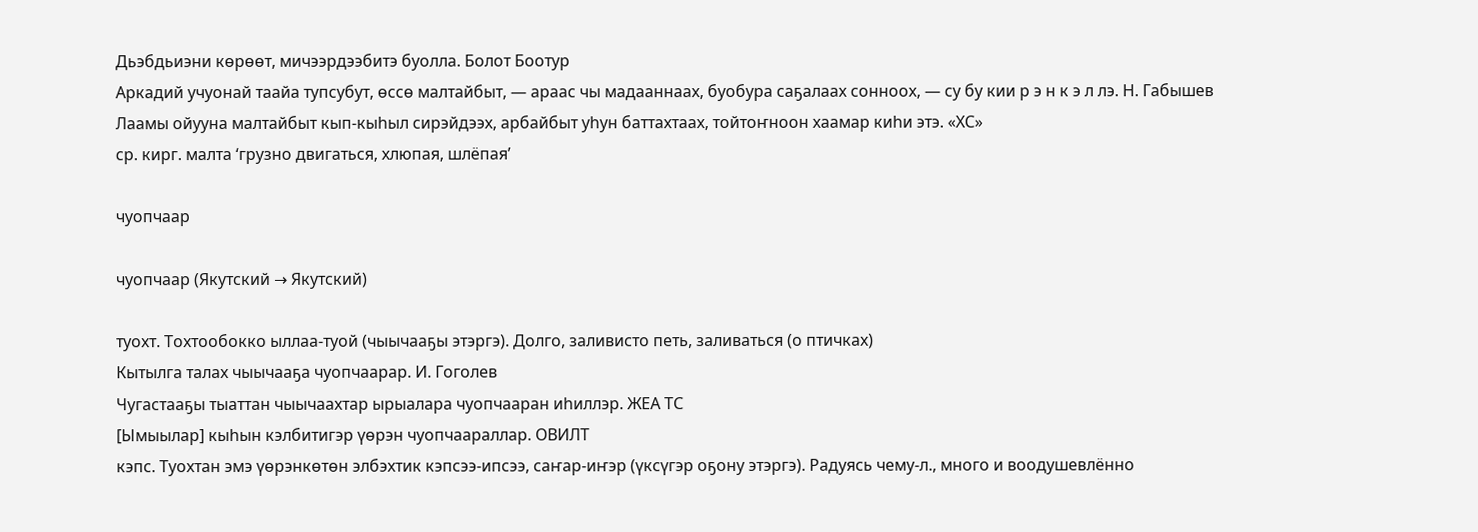Дьэбдьиэни көрөөт, мичээрдээбитэ буолла. Болот Боотур
Аркадий учуонай таайа тупсубут, өссө малтайбыт, — араас чы мадааннаах, буобура саҕалаах сонноох, — су бу кии р э н к э л лэ. Н. Габышев
Лаамы ойууна малтайбыт кып-кыһыл сирэйдээх, арбайбыт уһун баттахтаах, тойтоҥноон хаамар киһи этэ. «ХС»
ср. кирг. малта ‘грузно двигаться, хлюпая, шлёпая’

чуопчаар

чуопчаар (Якутский → Якутский)

туохт. Тохтообокко ыллаа-туой (чыычааҕы этэргэ). Долго, заливисто петь, заливаться (о птичках)
Кытылга талах чыычааҕа чуопчаарар. И. Гоголев
Чугастааҕы тыаттан чыычаахтар ырыалара чуопчааран иһиллэр. ЖЕА ТС
[Ымыылар] кыһын кэлбитигэр үөрэн чуопчаараллар. ОВИЛТ
кэпс. Туохтан эмэ үөрэнкөтөн элбэхтик кэпсээ-ипсээ, саҥар-иҥэр (үксүгэр оҕону этэргэ). Радуясь чему-л., много и воодушевлённо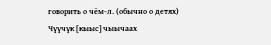говорить о чём-л. (обычно о детях)
Чүүчүк [кыыс] чыычаах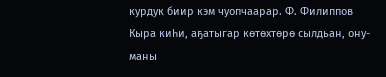курдук биир кэм чуопчаарар. Ф. Филиппов
Кыра киһи, аҕатыгар көтөхтөрө сылдьан, ону-маны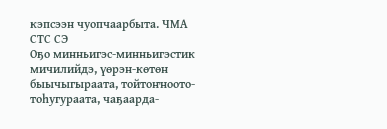кэпсээн чуопчаарбыта. ЧМА СТС СЭ
Оҕо минньигэс-минньигэстик мичилийдэ, үөрэн-көтөн быычыгыраата, тойтоҥноото-тоһугураата, чаҕаарда-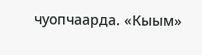чуопчаарда. «Кыым»